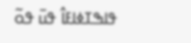ߟߊߒߠߦߊߓߊ߮ ߟߎ߫ ߟߋ߬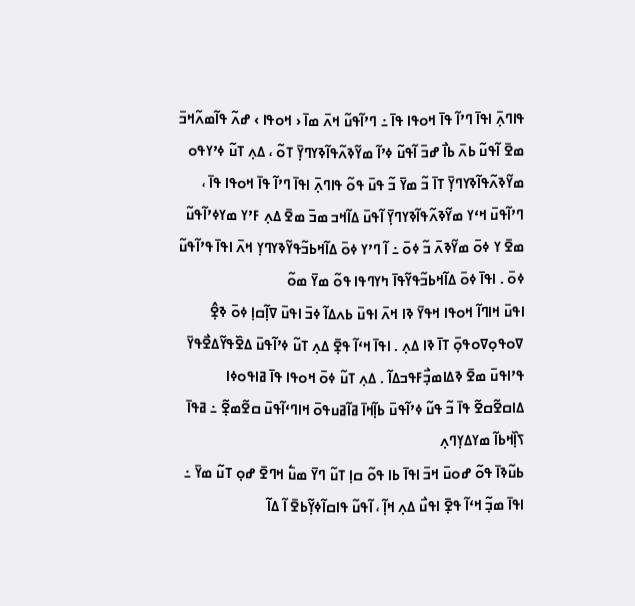ߟߊߣߍ߲߫ ߊߟߊ߫ ߣߴߊ߬ ߟߊ߫ ߞߋߟߊ ߟߊ߫ ߸ ߣߴߊ߬ߟߎ߬ ߞߍ߫ ߘߊ߫ ‹ ߞߋߟߊ › ߝߍ߬ ߟߊ߬ߘߍ߬ߞߏ߫ ߘߐ߫ ߊ߬ߟߎ߬ ߕߍ߫ ߕߊ߯ ߝߏ߫ ߊ߬ߟߎ߬ ߦߴߊ߬ ߘߌ߬ߢߍ߬ߟߊ߬ߢߌߣߌ߲߫ ߠߋ߬ ، ߡߍ߲ ߠߎ߬ ߦߴߌߟߋ ߘߌ߬ߢߍ߬ߟߊ߬ߢߌߣߌ߲߫ ߠߊ߫ ߏ߬ ߘߌ߫ ߏ߬ ߟߎ߫ ߟߋ߬ ߟߊߣߍ߲߫ ߊߟߊ߫ ߣߴߊ߬ ߟߊ߫ ߞߋߟߊ ߟߊ߫ ، ߣߴߊ߬ߟߎ߫ ߞߵߌ ߘߌ߬ߢߍ߬ߟߊ߬ߢߌߣߌ߲߫ ߊ߬ߟߎ߫ ߡߊ߬ߞߏ ߘߏ߫ ߘߐ߫ ߡߍ߲ ߓߴߌ ߘߌߦߴߊ߬ߟߎ߬ ߘߐ߫ ߌ ߦߋ߫ ߘߌ߬ߢߍ߫ ߏ߬ ߦߋ߫ ߸ ߊ߬ ߣߴߌ ߦߋ߫ ߡߊ߬ߞߕߏ߬ߟߌ߬ߢߌߣߌ߲ ߞߍ߫ ߊߟߊ߫ ߟߴߊ߬ߟߎ߬ ߦߋ߫ . ߊߟߊ߫ ߦߋ߫ ߡߊ߬ߞߕߏ߬ߟߌ߬ߟߊ߫ ߤߌߣߟߊ ߟߋ߬ ߘߌ߫ ߘߋ߬
ߊߟߎ߫ ߞߊߣߊ߬ ߞߋߟߊ ߞߟߌ߫ ߢߊ ߞߍ߫ ߊߟߎ߫ ߕߍߡߊ߬ ߦߏ߫ ߊߟߎ߫ ߜߊ߲߬ߛߊ߲ ߦߋ߫ ߢߐ߲߮ ߜߋߟߋ߲ߜߋߟߋ߲߫ ߠߊ߫ ߢߊ ߡߍ߲ . ߊߟߊ߫ ߞߵߊ߬ ߟߐ߲߫ ߡߍ߲ ߠߎ߬ ߦߴߊ߬ߟߎ߫ ߡߐ߰ߟߌ߬ߡߐ߯ߟߌ߫ ߟߴߊߟߎ߫ ߘߐ߫ ߢߡߊߘߏ߲߯ߓߟߏߡߊ߬ . ߡߍ߲ ߠߎ߬ ߦߋ߫ ߞߋߟߊ ߟߊ߫ ߥߊߟߋߦߊ ߡߊߛߐ߬ߛߐ߬ ߟߊ߫ ߏ߬ ߟߎ߬ ߦߴߊ߬ߟߎ߫ ߕߊ߲߬ߞߊ߫ ߥߊ߬ߥߎߟߋ߫ ߞߊߣߵߊ߬ߟߎ߫ ߛߐ߬ߘߐ߲߬ ߸ ߥߟߊ߫ ߖߊ߲߰ߞߕߊ߬ ߘߌߡߌ߲ߣߍ߲
ߕߎ߬ߢߊ߫ ߟߋ߬ ߝߋߎ߫ ߞߏ߫ ߊߟߊ߫ ߕߊ ߟߋ߬ ߛߊ߲ ߠߎ߬ ߣߌ߫ ߘߎ߱ ߞߣߐ߫ ߝߋ߲ ߠߎ߬ ߘߌ߫ ߸ ߊߟߊ߫ ߘߏ߲߬ ߞߵߊ߬ ߟߐ߲߫ ߊߟߎ߯ ߡߍ߲ ߞߊ߲߬ ، ߊ߬ߟߎ߬ ߟߊߛߊ߬ߦߌ߲߬ߕߐ߫ ߊ߬ ߡߊ߬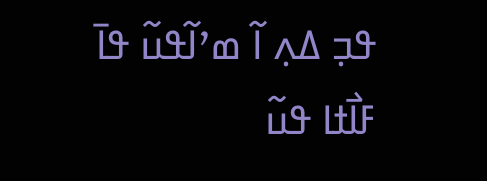ߟߏ߲ ߡߍ߲ ߊ߬ ߘߴߊ߬ߟߎ߬ ߟߊ߫ ߓߊ߯ߙߊ ߟߎ߬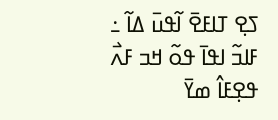ߖߐ߲ ߠߊߓߐ߫ ߊ߬ߟߎ߫ ߡߊ߬ ߸ ߓߊߏ߬ ߊߟߊ߫ ߟߋ߬ ߞߏ ߓߍ߯ ߟߐ߲ߓߊ߮ ߘߌ߫